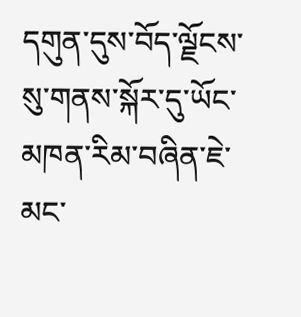དགུན་དུས་བོད་ལྗོངས་སུ་གནས་སྐོར་དུ་ཡོང་མཁན་རིམ་བཞིན་ཇེ་མང་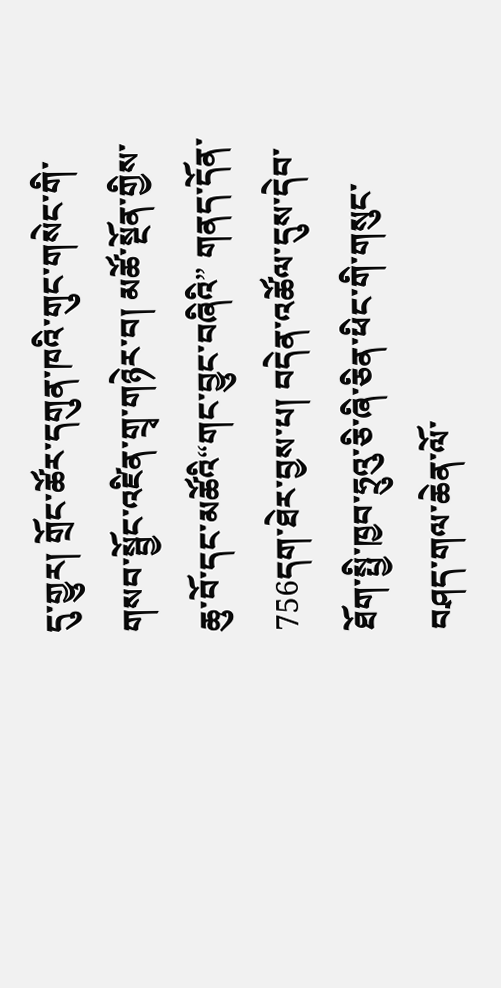དུ་གྱུར། གྲོང་ཚོར་དགུན་ཁའི་གུང་གསེང་གི་གསབ་སྦྱོང་འཛིན་གྲྭ་གཉེར་བ། མཚོ་སྔོན་གྱིས་ཆུ་བོ་དང་མཚོའི“གང་བྱུང་བཞིའི” གནད་དོན་756དག་ཐེར་བྱས་པ། བདེན་འཚོལ་དུས་དེབ་ཐོག་སྤྱི་ཁྱབ་ཧྲུའུ་ཅི་ཞི་ཅིན་ཕིང་གི་གསུང་བཤད་གལ་ཆེན་ལོ་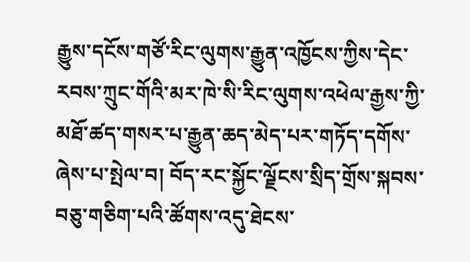རྒྱུས་དངོས་གཙོ་རིང་ལུགས་རྒྱུན་འཁྱོངས་ཀྱིས་དེང་རབས་ཀྲུང་གོའི་མར་ཁེ་སི་རིང་ལུགས་འཕེལ་རྒྱས་ཀྱི་མཐོ་ཚད་གསར་པ་རྒྱུན་ཆད་མེད་པར་གཏོད་དགོས་ཞེས་པ་སྤེལ་བ། བོད་རང་སྐྱོང་ལྗོངས་སྲིད་གྲོས་སྐབས་བཅུ་གཅིག་པའི་ཚོགས་འདུ་ཐེངས་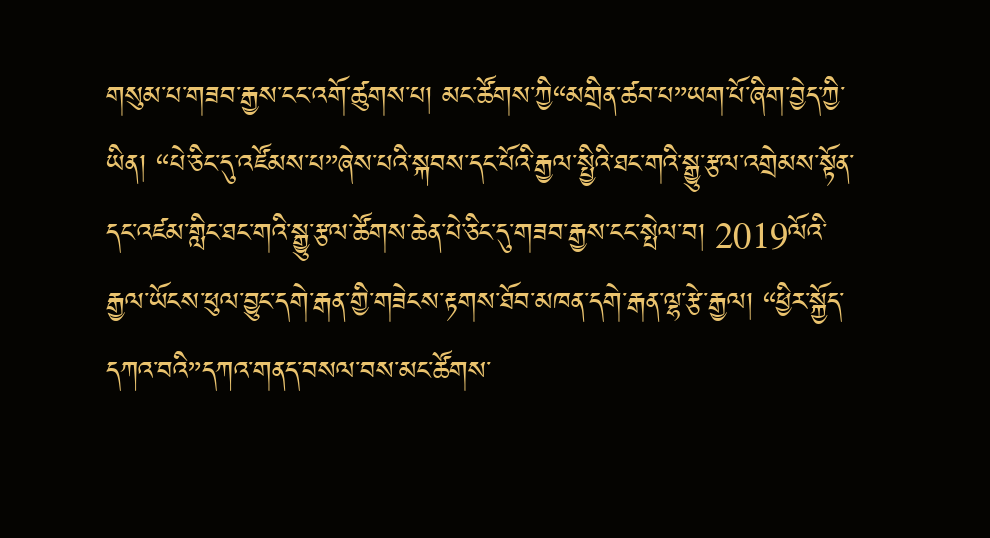གསུམ་པ་གཟབ་རྒྱས་ངང་འགོ་ཚུགས་པ། མང་ཚོགས་ཀྱི“མགྲིན་ཚབ་པ”ཡག་པོ་ཞིག་བྱེད་ཀྱི་ཡིན། “པེ་ཅིང་དུ་འཛོམས་པ”ཞེས་པའི་སྐབས་དང་པོའི་རྒྱལ་སྤྱིའི་ཐང་གའི་སྒྱུ་རྩལ་འགྲེམས་སྟོན་དང་འཛམ་གླིང་ཐང་གའི་སྒྱུ་རྩལ་ཚོགས་ཆེན་པེ་ཅིང་དུ་གཟབ་རྒྱས་ངང་སྤེལ་བ། 2019ལོའི་རྒྱལ་ཡོངས་ཕུལ་བྱུང་དགེ་རྒན་གྱི་གཟེངས་རྟགས་ཐོབ་མཁན་དགེ་རྒན་ལྷ་རྩེ་རྒྱལ། “ཕྱིར་སྐྱོད་དཀའ་བའི”དཀའ་གནད་བསལ་བས་མང་ཚོགས་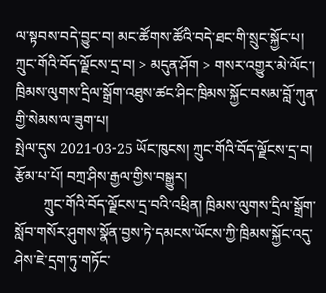ལ་སྟབས་བདེ་བྱུང་བ། མང་ཚོགས་ཚོའི་བདེ་ཐང་གི་སྲུང་སྐྱོང་པ།
ཀྲུང་གོའི་བོད་ལྗོངས་དྲ་བ། > མདུན་ཤོག > གསར་འགྱུར་མེ་ལོང་།
ཁྲིམས་ལུགས་དྲིལ་སྒྲོག་འཐུས་ཚང་ཤིང་ཁྲིམས་སྐྱོང་བསམ་བློ་ཀུན་གྱི་སེམས་ལ་ཟུག་པ།
སྤེལ་དུས 2021-03-25 ཡོང་ཁུངས། ཀྲུང་གོའི་བོད་ལྗོངས་དྲ་བ། རྩོམ་པ་པོ། བཀྲ་ཤིས་རྒྱལ་གྱིས་བསྒྱུར།
        ཀྲུང་གོའི་བོད་ལྗོངས་དྲ་བའི་འཕྲིན། ཁྲིམས་ལུགས་དྲིལ་སྒྲོག་སློབ་གསོར་ཤུགས་སྣོན་བྱས་ཏེ་དམངས་ཡོངས་ཀྱི་ཁྲིམས་སྐྱོང་འདུ་ཤེས་ཇེ་དྲག་ཏུ་གཏོང་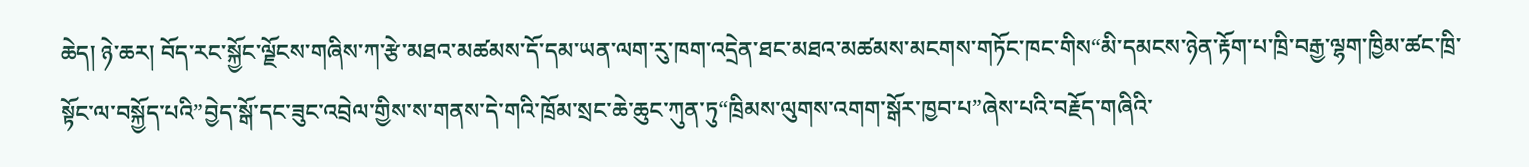ཆེད། ཉེ་ཆར། བོད་རང་སྐྱོང་ལྗོངས་གཞིས་ཀ་རྩེ་མཐའ་མཚམས་དོ་དམ་ཡན་ལག་རུ་ཁག་འདྲེན་ཐང་མཐའ་མཚམས་མངགས་གཏོང་ཁང་གིས“མི་དམངས་ཉེན་རྟོག་པ་ཁྲི་བརྒྱ་ལྷག་ཁྱིམ་ཚང་ཁྲི་སྟོང་ལ་བསྐྱོད་པའི”བྱེད་སྒོ་དང་ཟུང་འབྲེལ་གྱིས་ས་གནས་དེ་གའི་ཁྲོམ་སྲང་ཆེ་ཆུང་ཀུན་ཏུ“ཁྲིམས་ལུགས་འགག་སྒོར་ཁྱབ་པ”ཞེས་པའི་བརྗོད་གཞིའི་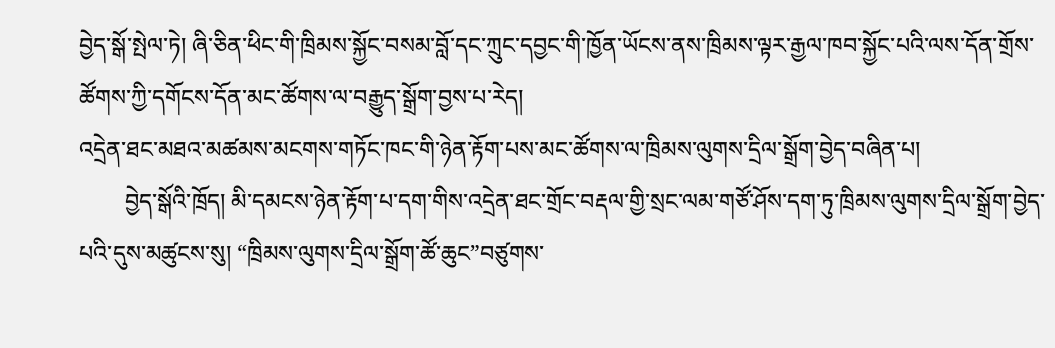བྱེད་སྒོ་སྤེལ་ཏེ། ཞི་ཅིན་ཕིང་གི་ཁྲིམས་སྐྱོང་བསམ་བློ་དང་ཀྲུང་དབྱང་གི་ཁྱོན་ཡོངས་ནས་ཁྲིམས་ལྟར་རྒྱལ་ཁབ་སྐྱོང་པའི་ལས་དོན་གྲོས་ཚོགས་ཀྱི་དགོངས་དོན་མང་ཚོགས་ལ་བརྒྱུད་སྒྲོག་བྱས་པ་རེད།
འདྲེན་ཐང་མཐའ་མཚམས་མངགས་གཏོང་ཁང་གི་ཉེན་རྟོག་པས་མང་ཚོགས་ལ་ཁྲིམས་ལུགས་དྲིལ་སྒྲོག་བྱེད་བཞིན་པ།
        བྱེད་སྒོའི་ཁྲོད། མི་དམངས་ཉེན་རྟོག་པ་དག་གིས་འདྲེན་ཐང་གྲོང་བརྡལ་གྱི་སྲང་ལམ་གཙོ་ཤོས་དག་ཏུ་ཁྲིམས་ལུགས་དྲིལ་སྒྲོག་བྱེད་པའི་དུས་མཚུངས་སུ། “ཁྲིམས་ལུགས་དྲིལ་སྒྲོག་ཚོ་ཆུང”བཙུགས་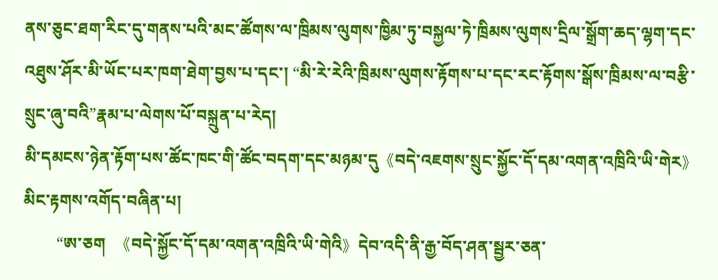ནས་ཅུང་ཐག་རིང་དུ་གནས་པའི་མང་ཚོགས་ལ་ཁྲིམས་ལུགས་ཁྱིམ་ཏུ་བསྐྱལ་ཏེ་ཁྲིམས་ལུགས་དྲིལ་སྒྲོག་ཆད་ལྷག་དང་འཐུས་ཤོར་མི་ཡོང་པར་ཁག་ཐེག་བྱས་པ་དང་། “མི་རེ་རེའི་ཁྲིམས་ལུགས་རྟོགས་པ་དང་རང་རྟོགས་སྒོས་ཁྲིམས་ལ་བརྩི་སྲུང་ཞུ་བའི”རྣམ་པ་ལེགས་པོ་བསྐྲུན་པ་རེད།
མི་དམངས་ཉེན་རྟོག་པས་ཚོང་ཁང་གི་ཚོང་བདག་དང་མཉམ་དུ《བདེ་འཇགས་སྲུང་སྐྱོང་དོ་དམ་འགན་འཁྲིའི་ཡི་གེར》མིང་རྟགས་འགོད་བཞིན་པ།
        “ཨ་ཅག  《བདེ་སྐྱོང་དོ་དམ་འགན་འཁྲིའི་ཡི་གེའི》དེབ་འདི་ནི་རྒྱ་བོད་ཤན་སྦྱར་ཅན་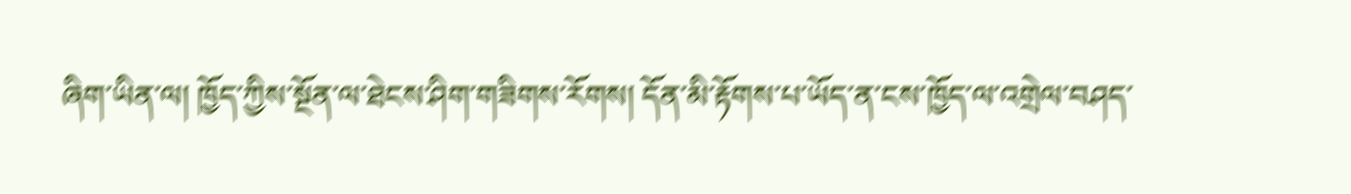ཞིག་ཡིན་ལ། ཁྱོད་ཀྱིས་སྔོན་ལ་ཐེངས་ཤིག་གཟིགས་རོགས། དོན་མི་རྟོགས་པ་ཡོད་ན་ངས་ཁྱོད་ལ་འགྲེལ་བཤད་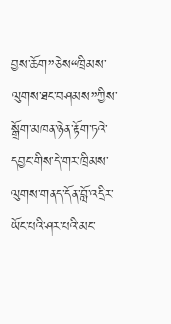བྱས་ཆོག”ཅེས“ཁྲིམས་ལུགས་ཐང་བཤམས”ཀྱིས་སྒྲོག་མཁན་ཉེན་རྟོག་ཏའེ་དབྱང་གིས་དེ་གར་ཁྲིམས་ལུགས་གནད་དོན་བློ་འདྲིར་ཡོང་པའི་ཤར་པའི་མང་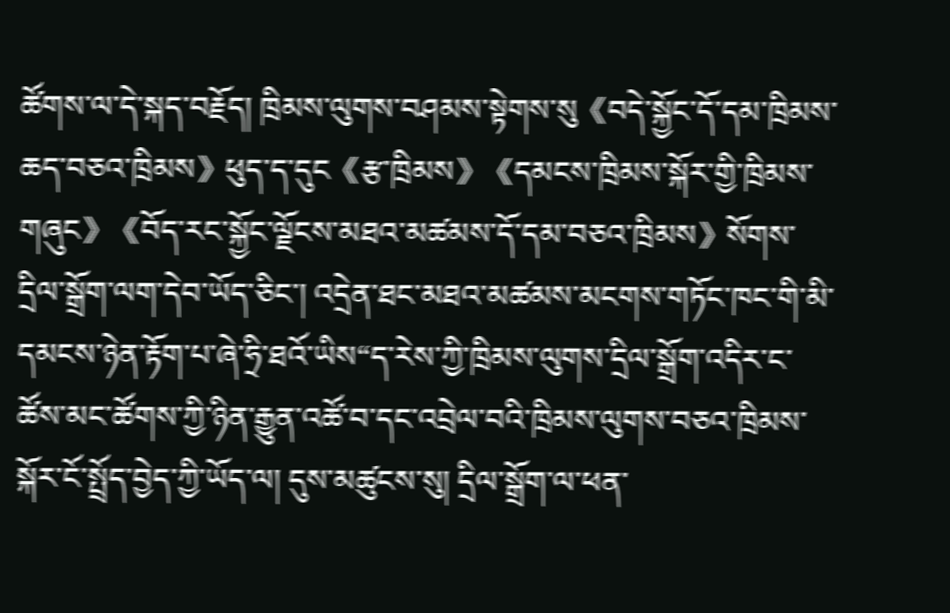ཚོགས་ལ་དེ་སྐད་བརྗོད། ཁྲིམས་ལུགས་བཤམས་སྟེགས་སུ《བདེ་སྐྱོང་དོ་དམ་ཁྲིམས་ཆད་བཅའ་ཁྲིམས》ཕུད་ད་དུང《རྩ་ཁྲིམས》《དམངས་ཁྲིམས་སྐོར་གྱི་ཁྲིམས་གཞུང》《བོད་རང་སྐྱོང་ལྗོངས་མཐའ་མཚམས་དོ་དམ་བཅའ་ཁྲིམས》སོགས་དྲིལ་སྒྲོག་ལག་དེབ་ཡོད་ཅིང་། འདྲེན་ཐང་མཐའ་མཚམས་མངགས་གཏོང་ཁང་གི་མི་དམངས་ཉེན་རྟོག་པ་ཞེ་ཧྲི་ཐའོ་ཡིས“ད་རེས་ཀྱི་ཁྲིམས་ལུགས་དྲིལ་སྒྲོག་འདིར་ང་ཚོས་མང་ཚོགས་ཀྱི་ཉིན་རྒྱུན་འཚོ་བ་དང་འབྲེལ་བའི་ཁྲིམས་ལུགས་བཅའ་ཁྲིམས་སྐོར་ངོ་སྤྲོད་བྱེད་ཀྱི་ཡོད་ལ། དུས་མཚུངས་སུ། དྲིལ་སྒྲོག་ལ་ཕན་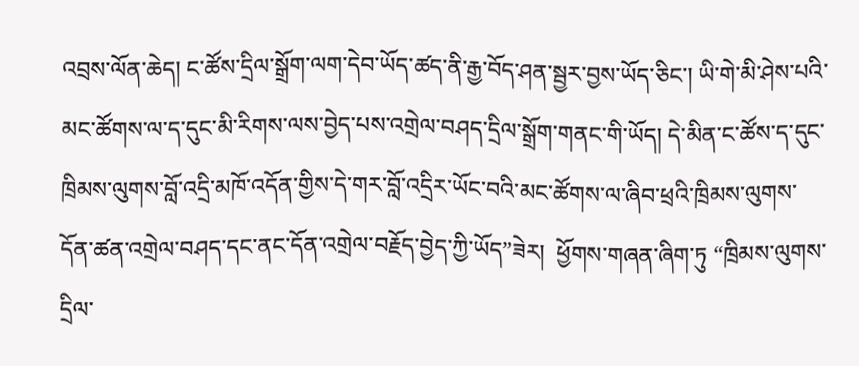འབྲས་ལོན་ཆེད། ང་ཚོས་དྲིལ་སྒྲོག་ལག་དེབ་ཡོད་ཚད་ནི་རྒྱ་བོད་ཤན་སྦྱར་བྱས་ཡོད་ཅིང་། ཡི་གེ་མི་ཤེས་པའི་མང་ཚོགས་ལ་ད་དུང་མི་རིགས་ལས་བྱེད་པས་འགྲེལ་བཤད་དྲིལ་སྒྲོག་གནང་གི་ཡོད། དེ་མིན་ང་ཚོས་ད་དུང་ཁྲིམས་ལུགས་བློ་འདྲི་མཁོ་འདོན་གྱིས་དེ་གར་བློ་འདྲིར་ཡོང་བའི་མང་ཚོགས་ལ་ཞིབ་ཕྲའི་ཁྲིམས་ལུགས་དོན་ཚན་འགྲེལ་བཤད་དང་ནང་དོན་འགྲེལ་བརྗོད་བྱེད་ཀྱི་ཡོད”ཟེར།  ཕྱོགས་གཞན་ཞིག་ཏུ “ཁྲིམས་ལུགས་དྲིལ་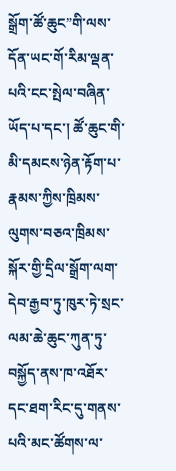སྒྲོག་ཚོ་ཆུང”གི་ལས་དོན་ཡང་གོ་རིམ་ལྡན་པའི་ངང་སྤེལ་བཞིན་ཡོད་པ་དང་། ཚོ་ཆུང་གི་མི་དམངས་ཉེན་རྟོག་པ་རྣམས་ཀྱིས་ཁྲིམས་ལུགས་བཅའ་ཁྲིམས་སྐོར་གྱི་དྲིལ་སྒྲོག་ལག་དེབ་རྒྱབ་ཏུ་ཁུར་ཏེ་སྲང་ལམ་ཆེ་ཆུང་ཀུན་ཏུ་བསྐྱོད་ནས་ཁ་འཐོར་དང་ཐག་རིང་དུ་གནས་པའི་མང་ཚོགས་ལ་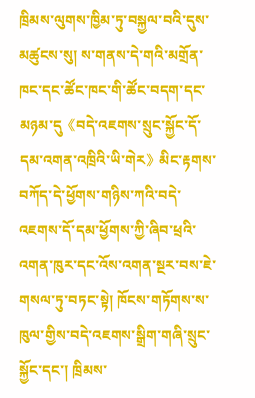ཁྲིམས་ལུགས་ཁྱིམ་ཏུ་བསྐྱལ་བའི་དུས་མཚུངས་སུ། ས་གནས་དེ་གའི་མགྲོན་ཁང་དང་ཚོང་ཁང་གི་ཚོང་བདག་དང་མཉམ་དུ《བདེ་འཇགས་སྲུང་སྐྱོང་དོ་དམ་འགན་འཁྲིའི་ཡི་གེར》མིང་རྟགས་བཀོད་དེ་ཕྱོགས་གཉིས་ཀའི་བདེ་འཇགས་དོ་དམ་ཕྱོགས་ཀྱི་ཞིབ་ཕྲའི་འགན་ཁུར་དང་འོས་འགན་སྔར་བས་ཇེ་གསལ་ཏུ་བཏང་སྟེ། ཁོངས་གཏོགས་ས་ཁུལ་གྱིས་བདེ་འཇགས་སྒྲིག་གཞི་སྲུང་སྐྱོང་དང་། ཁྲིམས་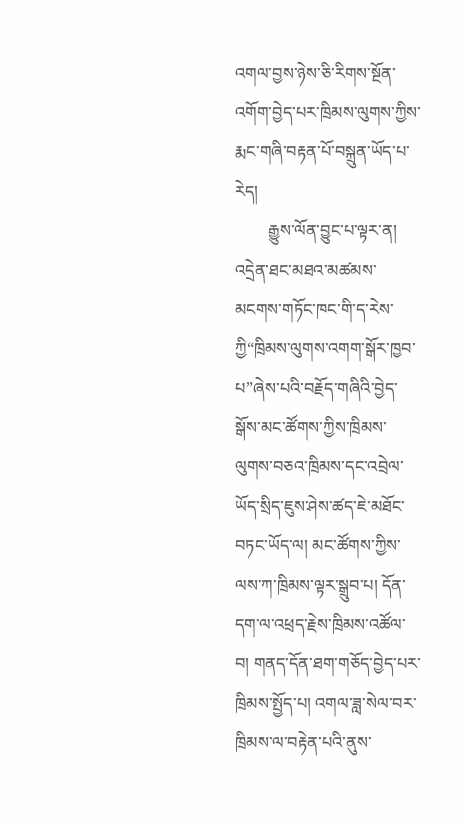འགལ་བྱས་ཉེས་ཅི་རིགས་སྔོན་འགོག་བྱེད་པར་ཁྲིམས་ལུགས་ཀྱིས་རྨང་གཞི་བརྟན་པོ་བསྐྲུན་ཡོད་པ་རེད།
        རྒྱུས་ལོན་བྱུང་པ་ལྟར་ན། འདྲེན་ཐང་མཐའ་མཚམས་མངགས་གཏོང་ཁང་གི་ད་རེས་ཀྱི“ཁྲིམས་ལུགས་འགག་སྒོར་ཁྱབ་པ”ཞེས་པའི་བརྗོད་གཞིའི་བྱེད་སྒོས་མང་ཚོགས་ཀྱིས་ཁྲིམས་ལུགས་བཅའ་ཁྲིམས་དང་འབྲེལ་ཡོད་སྲིད་ཇུས་ཤེས་ཚད་ཇེ་མཐོང་བཏང་ཡོད་ལ། མང་ཚོགས་ཀྱིས་ལས་ཀ་ཁྲིམས་ལྟར་སྒྲུབ་པ། དོན་དག་ལ་འཕྲད་རྗེས་ཁྲིམས་འཚོལ་བ། གནད་དོན་ཐག་གཅོད་བྱེད་པར་ཁྲིམས་སྤྱོད་པ། འགལ་ཟླ་སེལ་བར་ཁྲིམས་ལ་བརྟེན་པའི་ནུས་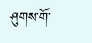ཤུགས་གོ་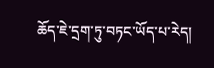ཆོད་ཇེ་དྲག་ཏུ་བཏང་ཡོད་པ་རེད།